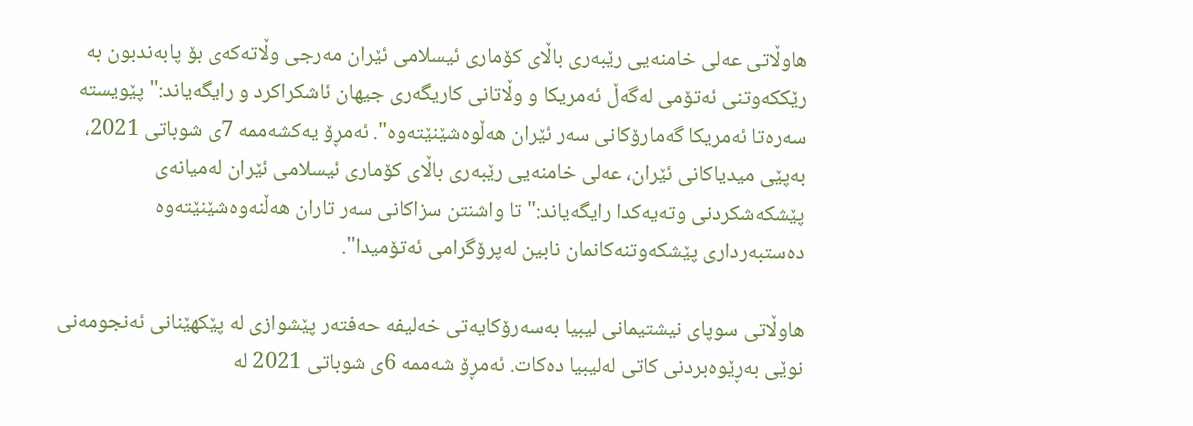هاوڵاتى ‌عه‌لى خامنه‌یى رێبه‌رى باڵاى کۆمارى ئیسلامى ئێران مه‌رجى وڵاته‌که‌ى بۆ پابه‌ندبون به‌ رێککه‌وتنى ئه‌تۆمى له‌گه‌ڵ ئه‌مریکا و وڵاتانى کاریگه‌رى جیهان ئاشکراکرد و رایگه‌یاند:" پێویسته‌ سه‌ره‌تا ئه‌مریکا گه‌مارۆکانى سه‌ر ئێران هه‌ڵوه‌شێنێته‌وه‌". ئه‌مڕۆ یه‌کشه‌ممه‌ 7ى شوباتى 2021، به‌پێى میدیاکانى ئێران، عه‌لى خامنه‌یى رێبه‌رى باڵاى کۆمارى ئیسلامى ئێران له‌میانه‌ى پێشکه‌شکردنى وته‌یه‌کدا رایگه‌یاند:" تا واشنتن سزاکانى سه‌ر تاران هه‌ڵنه‌وه‌شێنێته‌وه‌ ده‌ستبه‌ردارى پێشکه‌وتنه‌کانمان نابین له‌پرۆگرامى ئه‌تۆمیدا".

هاوڵاتى ‌سوپاى نیشتیمانى لیبیا به‌سه‌رۆکایه‌تى خه‌لیفه‌ حه‌فته‌ر پێشوازى له‌ پێکهێنانى ئه‌نجومه‌نى نوێى به‌ڕێوه‌بردنى کاتى له‌لیبیا ده‌کات. ئه‌مڕۆ شه‌ممه‌ 6ى شوباتى 2021 له‌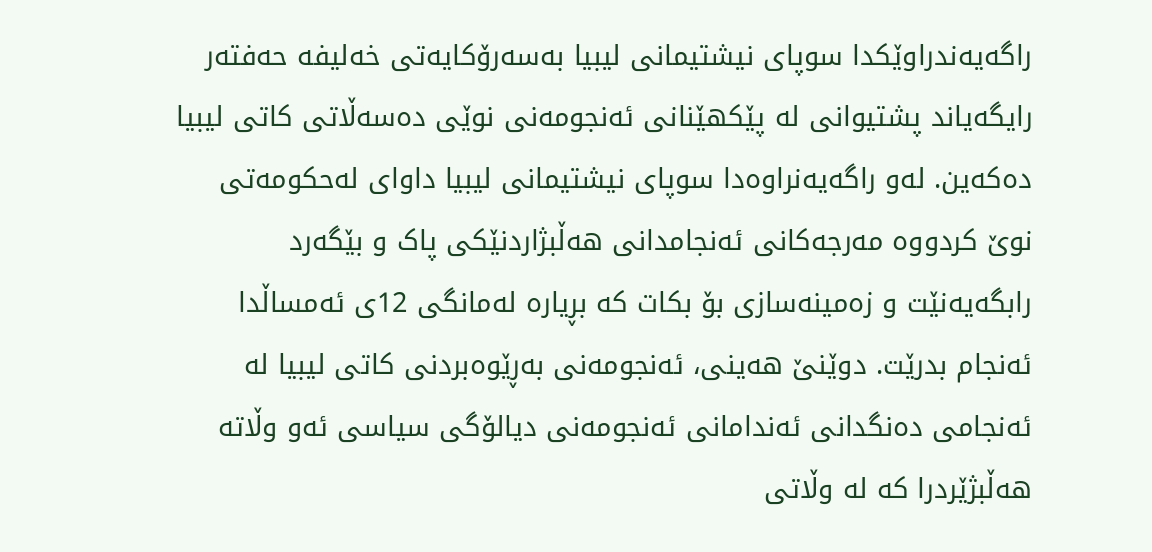راگه‌یه‌ندراوێکدا سوپاى نیشتیمانى لیبیا به‌سه‌رۆکایه‌تى خه‌لیفه‌ حه‌فته‌ر رایگه‌یاند پشتیوانى له‌ پێکهێنانى ئه‌نجومه‌نى نوێى ده‌سه‌ڵاتى کاتى لیبیا ده‌که‌ین. له‌و راگه‌یه‌نراوه‌دا سوپاى نیشتیمانى لیبیا داواى له‌حکومه‌تى نوێ کردووه‌ مه‌رجه‌کانى ئه‌نجامدانى هه‌ڵبژاردنێکى پاک و بێگه‌رد رابگه‌یه‌نێت و زه‌مینه‌سازى بۆ بکات که‌ بڕیاره‌ له‌مانگى 12ى ئه‌مساڵدا ئه‌نجام بدرێت. دوێنێ هه‌ینى، ئه‌نجومه‌نى به‌ڕێوه‌بردنى کاتى لیبیا له‌ ئه‌نجامى ده‌نگدانى ئه‌ندامانى ئه‌نجومه‌نى دیالۆگى سیاسى ئه‌و وڵاته‌ هه‌ڵبژێردرا که‌ له‌ وڵاتى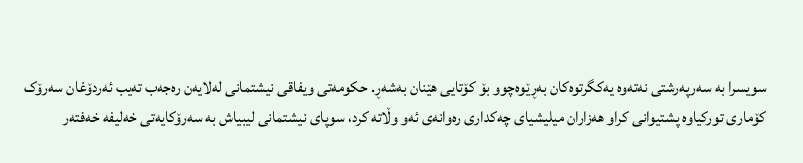سویسرا به‌ سه‌رپه‌رشتى نه‌ته‌وه‌ یه‌کگرتوه‌کان به‌ڕێوه‌چوو بۆ کۆتایى هێنان به‌شه‌ڕ. حکومه‌تى ویفاقى نیشتمانى له‌لایه‌ن ره‌جه‌ب ته‌یب ئه‌ردۆغان سه‌رۆک کۆمارى تورکیاوه‌ پشتیوانى کراو هه‌زاران میلیشیاى چه‌کدارى ره‌وانه‌ى ئه‌و وڵاته‌ کرد، سوپاى نیشتمانى لیبیاش به‌ سه‌رۆکایه‌تى خه‌لیفه‌ خه‌فته‌ر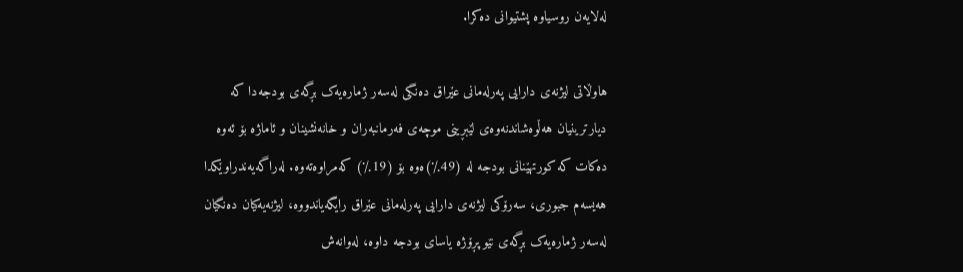له‌لایه‌ن روسیاوه‌ پشتیوانى ده‌کرا.

هاوڵاتى لیژنه‌ى دارایى په‌رله‌مانى عێراق ده‌نگى له‌سه‌ر ژماره‌یه‌ک بڕگه‌ى بودجه‌دا که‌ دیارترینیان هه‌ڵوه‌شاندنه‌وه‌ى لێبڕینى موچه‌ى فه‌رمانبه‌ران و خانه‌نشینان و ئاماژه‌ بۆ ئه‌وه‌ ده‌کات که‌ کورتهێنانى بودجه‌ له‌ (49٪)ه‌وه‌ بۆ (19٪) که‌مراوه‌ته‌وه‌. له‌راگه‌یه‌ندراوێکدا هه‌یسه‌م جبوری، سه‌رۆکى لیژنه‌ى دارایى په‌رله‌مانى عێراق رایگه‌یاندووه‌، لیژنه‌یه‌کیان ده‌نگیان له‌سه‌ر ژماره‌یه‌ک بڕگه‌ى نێو پڕۆژه‌ یاساى بودجه‌ داوه‌، له‌وانه‌ش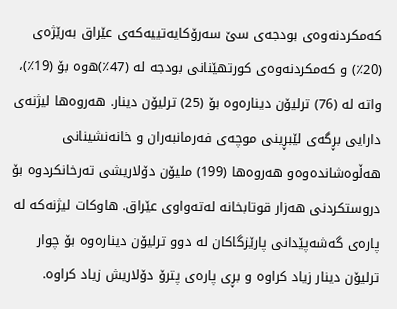که‌مکردنه‌وه‌ى بودجه‌ى سێ سه‌رۆکایه‌تییه‌که‌ى عێراق به‌رێژه‌ى (20٪) و که‌مکردنه‌وه‌ى کورتهێنانى بودجه‌ له‌ (47٪)ه‌وه‌ بۆ (19٪)، واته‌ له‌ (76) ترلیۆن دیناره‌وه‌ بۆ (25) ترلیۆن دینار. هه‌روه‌ها لیژنه‌ى دارایى بڕگه‌ى لێبڕینى موچه‌ى فه‌رمانبه‌ران و خانه‌نشینانى هه‌ڵوه‌شانده‌وه‌و هه‌روه‌ها (199) ملیۆن دۆلاریشى ته‌رخانکردوه‌ بۆ دروستکردنى هه‌زار قوتابخانه‌ له‌ته‌واوى عێراق. هاوکات لیژنه‌که‌ له‌ پاره‌ى گه‌شه‌پێدانى پارێزگاکان له‌ دوو ترلیۆن دیناره‌وه‌ بۆ چوار ترلیۆن دینار زیاد کراوه‌ و بڕى پاره‌ى پترۆ دۆلاریش زیاد کراوه‌.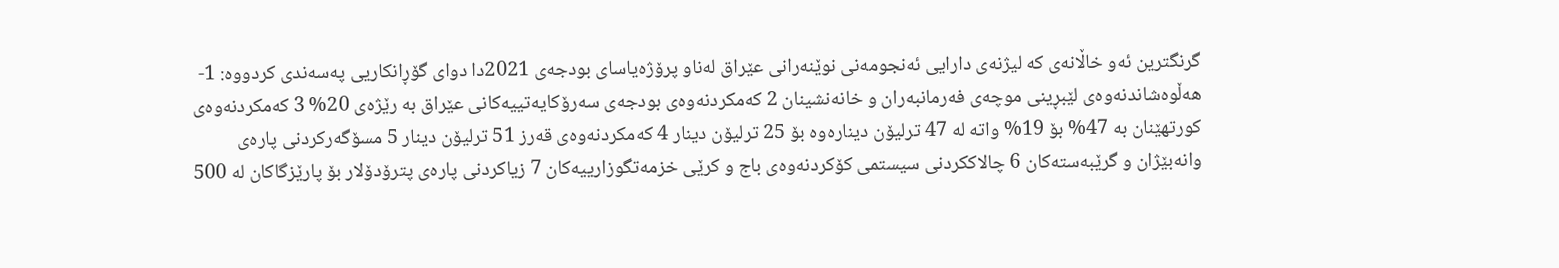گرنگترین ئه‌و خاڵانه‌ى که‌ لیژنه‌ى دارایى ئه‌نجومه‌نى نوێنه‌رانى عێراق له‌ناو پرۆژه‌یاسای بودجه‌ی 2021دا دوای گۆڕانکاریى په‌سه‌ندى کردووه‌: 1-هه‌ڵوه‌شاندنه‌وه‌ى لێبڕینى موچه‌ى فه‌رمانبه‌ران و خانه‌نشینان 2 که‌مکردنه‌وه‌ى بودجه‌ى سه‌رۆکایه‌تییه‌کانى عێراق به‌ رێژه‌ى 20% 3 که‌مکردنه‌وه‌ى کورتهێنان به‌ 47% بۆ 19% واته‌ له‌ 47 ترلیۆن دیناره‌وه‌ بۆ 25 ترلیۆن دینار 4 که‌مکردنه‌وه‌ى قه‌رز 51 ترلیۆن دینار 5 مسۆگه‌رکردنى پاره‌ى وانه‌بێژان و گرێبه‌سته‌کان 6 چالاککردنى سیستمى کۆکردنه‌وه‌ى باج و کرێى خزمه‌تگوزارییه‌کان 7 زیاکردنى پاره‌ى پترۆدۆلار بۆ پارێزگاکان له‌ 500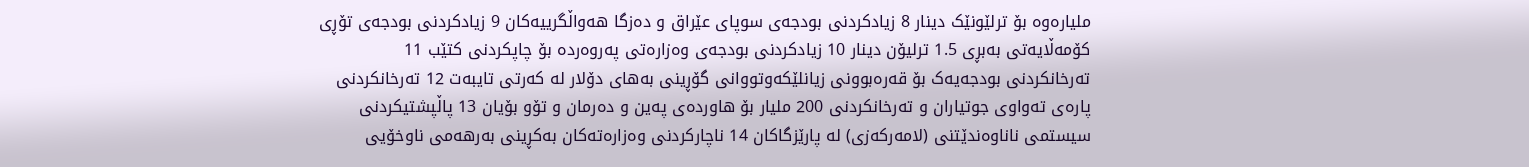ملیاره‌وه‌ بۆ ترلێونێک دینار 8 زیادکردنى بودجه‌ى سوپاى عێراق و ده‌زگا هه‌واڵگرییه‌کان 9 زیادکردنى بودجه‌ى تۆڕى کۆمه‌ڵایه‌تى به‌بڕى 1.5 ترلیۆن دینار 10 زیادکردنى بودجه‌ى وه‌زاره‌تى په‌روه‌رده‌ بۆ چاپکردنى کتێب 11 ته‌رخانکردنى بودجه‌یه‌ک بۆ قه‌ره‌بوونى زیانلێکه‌وتووانى گۆڕینى به‌هاى دۆلار له‌ که‌رتى تایبه‌ت 12 ته‌رخانکردنى پاره‌ى ته‌واوى جوتیاران و ته‌رخانکردنى 200 ملیار بۆ هاورده‌ى په‌ین و ده‌رمان و تۆو بۆیان 13 پاڵپشتیکردنى سیستمى ناناوه‌ندێتنى (لامه‌رکه‌زی) له‌ پارێزگاکان 14 ناچارکردنى وه‌زاره‌ته‌کان به‌کڕینى به‌رهه‌مى ناوخۆیی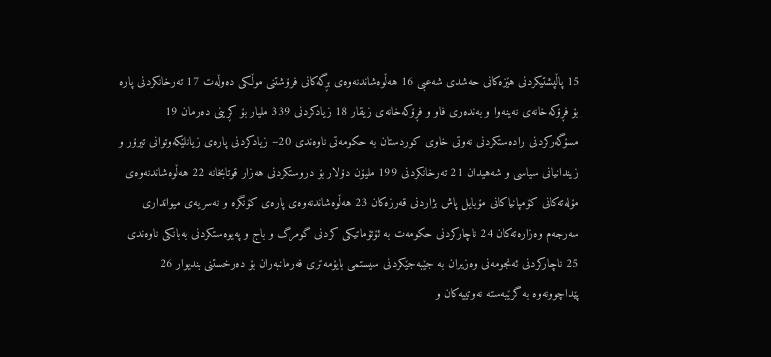15 پاڵپشتیکردنى هێزه‌کانى حه‌شدى شه‌عبی 16 هه‌ڵوه‌شاندنه‌وه‌ى بڕگه‌کانى فرۆشتنى موڵکى ده‌وڵه‌ت 17 ته‌رخانکردنى پاره‌ بۆ فڕۆکه‌خانه‌ى نه‌ینه‌وا و به‌نده‌رى فاو و فڕۆکه‌خانه‌ى زیقار 18 زیادکردنى 339 ملیار بۆ کڕینى ده‌رمان 19 مسۆگه‌رکردنى راده‌ستکردنى نه‌وتى خاوى کوردستان به‌ حکومه‌تى ناوه‌ندی 20– زیادکردنى پاره‌ى زیانلێکه‌وتوانى تیرۆر و زیندانیانى سیاسى و شه‌هیدان 21 ته‌رخانکردنى 199 ملیۆن دۆلار بۆ دروستکردنى هه‌زار قوتابخانه‌ 22 هه‌ڵوه‌شاندنه‌وه‌ى مۆله‌ته‌کانى کۆمپانیاکانى مۆبایل پاش بژاردنى قه‌رزه‌کان 23 هه‌ڵوه‌شاندنه‌وه‌ى پاره‌ى کۆنگره‌ و نه‌سریه‌ى میواندارى سه‌رجه‌م وه‌زاره‌ته‌کان 24 ناچارکردنى حکومه‌ت به‌ ئۆتۆماتیکى کردنى گومرگ و باج و په‌یوه‌ستکردنى به‌بانکى ناوه‌ندی 25 ناچارکردنى ئه‌نجومه‌نى وه‌زیران به‌ جێبه‌جێکردنى سیستمى بایۆمه‌ترى فه‌رمانبه‌ران بۆ ده‌رخستنى بندیوار 26 پێداچوونه‌وه‌ به‌ گرێبه‌سته‌ نه‌وتییه‌کان و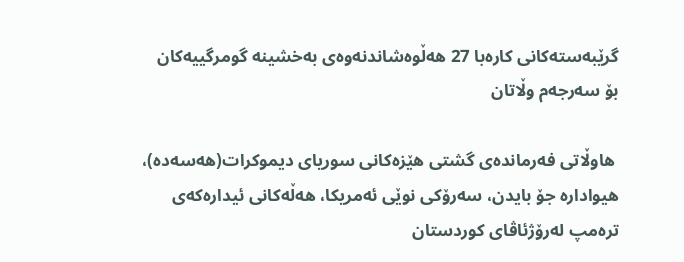گرێبه‌سته‌کانى کاره‌با 27 هه‌ڵوه‌شاندنه‌وه‌ى به‌خشینه‌ گومرگییه‌کان بۆ سه‌رجه‌م وڵاتان

 هاوڵاتى فه‌رمانده‌ى گشتى هێزه‌کانى سوریاى دیموکرات(هه‌سه‌ده‌)، هیواداره‌ جۆ بایدن، سه‌رۆکى نوێى ئه‌مریکا، هه‌ڵه‌کانى ئیداره‌که‌ى تره‌مپ له‌رۆژئاڤاى کوردستان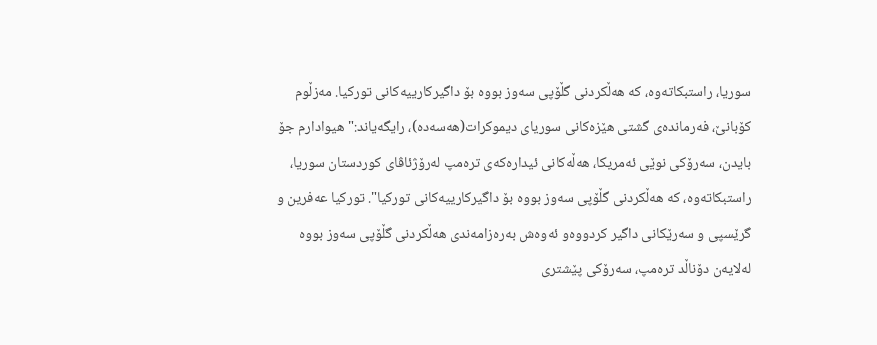سوریا، راستبکاته‌وه‌، که‌ هه‌ڵکردنى گڵۆپى سه‌وز بووه‌ بۆ داگیرکارییه‌کانى تورکیا. مه‌زڵوم کۆبانێ، فه‌رمانده‌ى گشتى هێزه‌کانى سوریاى دیموکرات(هه‌سه‌ده‌)، رایگه‌یاند:" هیوادارم جۆ بایدن، سه‌رۆکى نوێى ئه‌مریکا، هه‌ڵه‌کانى ئیداره‌که‌ى تره‌مپ له‌رۆژئاڤاى کوردستان سوریا، راستبکاته‌وه‌، که‌ هه‌ڵکردنى گڵۆپى سه‌وز بووه‌ بۆ داگیرکارییه‌کانى تورکیا". تورکیا عه‌فرین و گرێسپى و سه‌رێکانى داگیر کردووه‌و ئه‌وه‌ش به‌ره‌زامه‌ندى هه‌ڵکردنى گڵۆپى سه‌وز بووه‌ له‌لایه‌ن دۆناڵد تره‌مپ، سه‌رۆکى پێشترى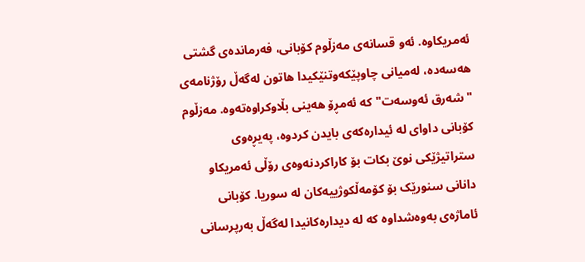ئه‌مریکاوه‌. ئه‌و قسانه‌ى مه‌زڵوم کۆبانی، فه‌رمانده‌ى گشتى هه‌سه‌ده‌، له‌میانى چاوپێکه‌وتنێکیدا هاتون له‌گه‌ڵ رۆژنامه‌ى "شه‌رق ئه‌وسه‌ت" که‌ ئه‌مڕۆ هه‌ینى بڵاوکراوه‌ته‌وه‌. مه‌زڵوم کۆبانى داواى له‌ ئیداره‌که‌ى بایدن کردوه‌، په‌یڕه‌وى ستراتیژێکى نوێ بکات بۆ کاراکردنه‌وه‌ى رۆڵى ئه‌مریکاو دانانى سنورێک بۆ کۆمه‌ڵکوژییه‌کان له‌ سوریا. کۆبانى ئاماژه‌ى به‌وه‌شداوه‌ که‌ له‌ دیداره‌کانیدا له‌گه‌ڵ به‌رپرسانى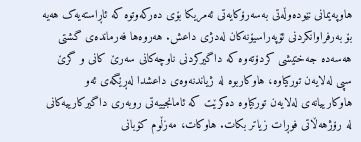هاوپه‌یمانى نێوده‌وڵه‌تى به‌سه‌رۆکایه‌تى ئه‌مریکا بۆى ده‌رکه‌وتوه‌ که‌ ئاڕاسته‌یه‌ک هه‌یه‌ بۆ به‌رفراوانکردنى ئۆپه‌راسیۆنه‌کان له‌دژى داعش. هه‌روه‌ها فه‌رمانده‌ى گشتى هه‌سه‌ده‌ جه‌ختیشى کردۆته‌وه‌ که‌ داگیرکردنى ناوچه‌کانى سه‌رێ کانى و گرێ سپى له‌لایه‌ن تورکیاوه‌، هاوکاربوه‌ له‌ ژیاندنه‌وه‌ى داعشدا له‌ڕێگه‌ى ئه‌و هاوکارییانه‌ى له‌لایه‌ن تورکیاوه‌ ده‌کرێت که‌ ئامانجییه‌تى روبه‌رى داگیرکارییه‌کانى له‌ رۆژهه‌ڵاتى فوڕات زیاتر بکات. هاوکات، مه‌زڵوم کۆبانى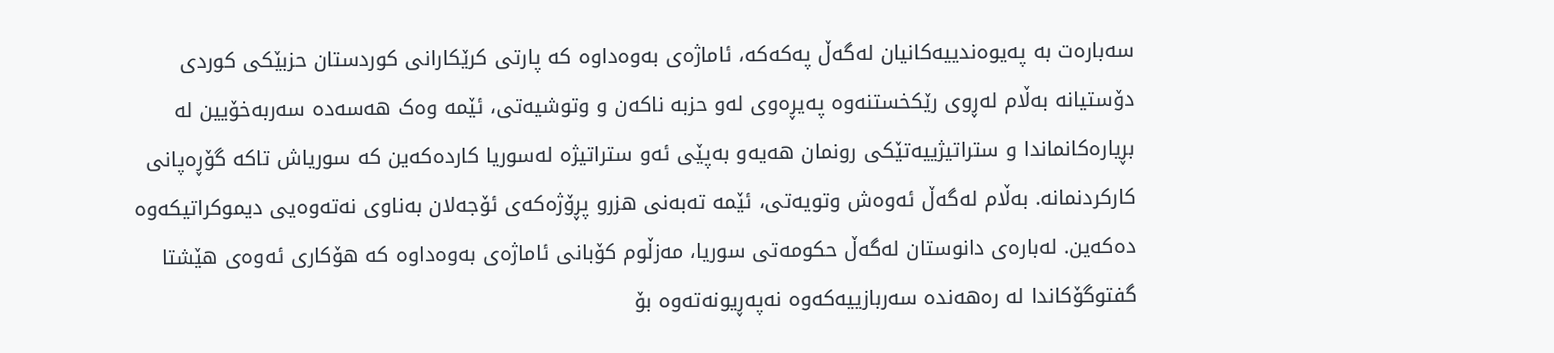سه‌باره‌ت به‌ په‌یوه‌ندییه‌کانیان له‌گه‌ڵ په‌که‌که‌، ئاماژه‌ى به‌وه‌داوه‌ که‌ پارتى کرێکارانى کوردستان حزبێکى کوردى دۆستیانه‌ به‌ڵام له‌ڕوى رێکخستنه‌وه‌ په‌یڕه‌وى له‌و حزبه‌ ناکه‌ن و وتوشیه‌تی، ئێمه‌ وه‌ک هه‌سه‌ده‌ سه‌ربه‌خۆیین له‌ بڕیاره‌کانماندا و ستراتیژییه‌تێکى رونمان هه‌یه‌و به‌پێى ئه‌و ستراتیژه‌ له‌سوریا کارده‌که‌ین که‌ سوریاش تاکه‌ گۆڕه‌پانى کارکردنمانه‌. به‌ڵام له‌گه‌ڵ ئه‌وه‌ش وتویه‌تی، ئێمه‌ ته‌به‌نى هزرو پڕۆژه‌که‌ى ئۆجه‌لان به‌ناوى نه‌ته‌وه‌یى دیموکراتیکه‌وه‌ ده‌که‌ین. له‌باره‌ى دانوستان له‌گه‌ڵ حکومه‌تى سوریا، مه‌زڵوم کۆبانى ئاماژه‌ى به‌وه‌داوه‌ که‌ هۆکارى ئه‌وه‌ى هێشتا گفتوگۆکاندا له‌ ره‌هه‌نده‌ سه‌ربازییه‌که‌وه‌ نه‌په‌ڕیونه‌ته‌وه‌ بۆ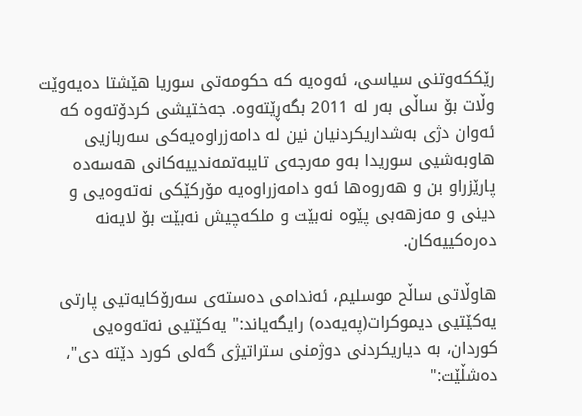رێککه‌وتنى سیاسی، ئه‌وه‌یه‌ که‌ حکومه‌تى سوریا هێشتا ده‌یه‌وێت وڵات بۆ ساڵى به‌ر له‌ 2011 بگه‌ڕێته‌وه‌. جه‌ختیشى کردۆته‌وه‌ که‌ ئه‌وان دژى به‌شداریکردنیان نین له‌ دامه‌زراوه‌یه‌کى سه‌ربازیى هاوبه‌شیى سوریدا به‌و مه‌رجه‌ى تایبه‌تمه‌ندییه‌کانى هه‌سه‌ده‌ پارێزراو بن و هه‌روه‌ها ئه‌و دامه‌زراوه‌یه‌ مۆرکێکى نه‌ته‌وه‌یى و دینى و مه‌زهه‌بى پێوه‌ نه‌بێت و ملکه‌چیش نه‌بێت بۆ لایه‌نه‌ ده‌ره‌کییه‌کان.

هاوڵاتى ساڵح موسلیم، ئه‌ندامى ده‌سته‌ى سه‌رۆکایه‌تیى پارتى یه‌کێتیى دیموکرات(په‌یه‌ده‌) رایگه‌یاند:" یه‌کێتیى نه‌ته‌وه‌یى کوردان، به‌ دیاریکردنى دوژمنى ستراتیژى گه‌لى کورد دێته‌ دی"، ده‌شڵێت:"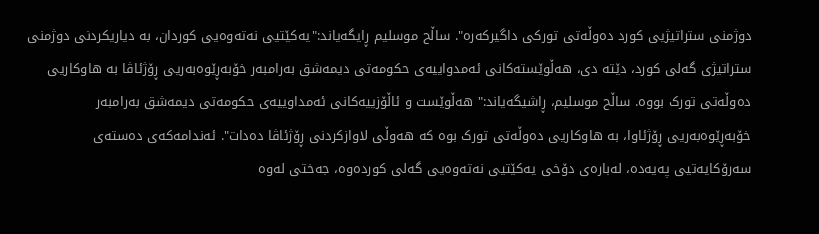دوژمنى ستراتیژیى کورد ده‌وڵه‌تى تورکى داگیرکه‌ره‌". ساڵح موسلیم ڕایگه‌یاند:"یه‌کێتیى نه‌ته‌وه‌یى کوردان، به‌ دیاریکردنى دوژمنى ستراتیژى گه‌لى کورد، دێته‌ دی، هه‌ڵوێسته‌کانى ئه‌مدواییه‌ى حکومه‌تى دیمه‌شق به‌رامبه‌ر خۆبه‌ڕێوه‌به‌ریى ڕۆژئاڤا به‌ هاوکاریى ده‌وڵه‌تى تورک بووه‌. ساڵح موسلیم، ڕاشیگه‌یاند:" هه‌ڵوێست ‌و ئاڵۆزییه‌کانى ئه‌مداوییه‌ى حکومه‌تى دیمه‌شق به‌رامبه‌ر خۆبه‌ڕێوه‌به‌ریى ڕۆژئاوا، به‌ هاوکاریى ده‌وڵه‌تى تورک بوه‌ که‌ هه‌وڵى لاوازکردنى ڕۆژئاڤا ده‌دات". ئه‌ندامه‌که‌ى ده‌سته‌ى سه‌رۆکایه‌تیى په‌یه‌ده‌، له‌باره‌ى دۆخى یه‌کێتیى نه‌ته‌وه‌یى گه‌لى کورده‌وه‌، جه‌ختى له‌وه‌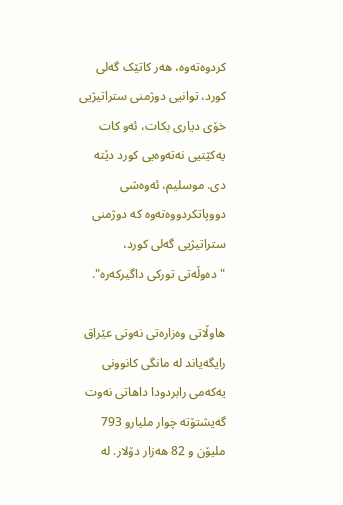کردوه‌ته‌وه‌، هه‌ر کاتێک گه‌لى کورد، توانیى دوژمنى ستراتیژیى خۆى دیارى بکات، ئه‌و کات یه‌کێتیى نه‌ته‌وه‌یى کورد دێته‌ دی. موسلیم، ئه‌وه‌شى دووپاتکردووه‌ته‌وه‌ که‌ دوژمنى ستراتیژیى گه‌لى کورد، "ده‌وڵه‌تى تورکى داگیرکه‌ره‌".

هاوڵاتى ‌وه‌زاره‌تى نه‌وتى عێراق رایگه‌یاند له‌ مانگی کانوونى یه‌که‌مى رابردودا داهاتی نه‌وت گه‌یشتۆته‌ چوار ملیارو 793 ملیۆن‌ و 82 هه‌زار دۆلار. له‌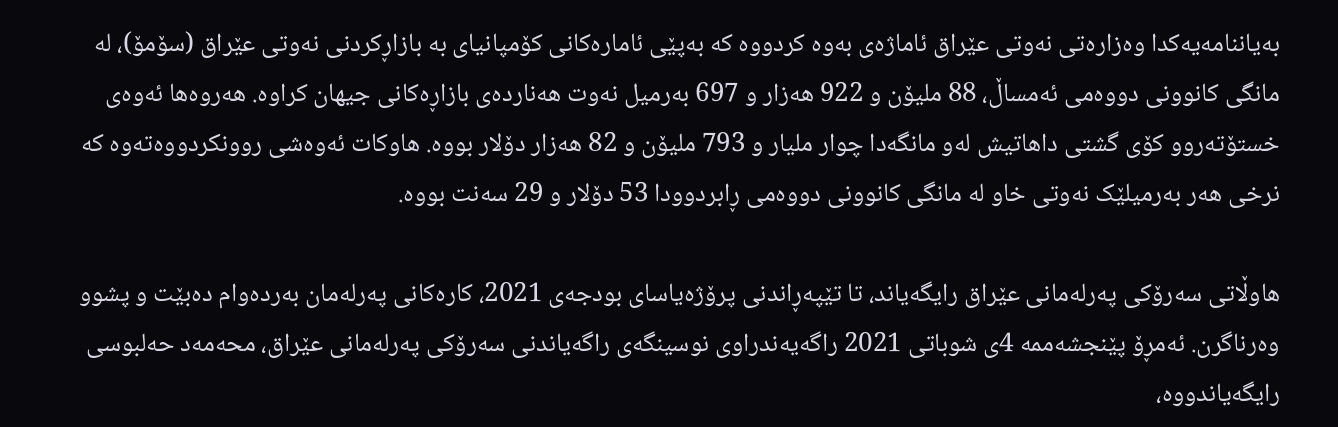به‌یاننامه‌یه‌کدا وه‌زاره‌تى نه‌وتى عێراق ئاماژه‌ى به‌وه‌ کردووه‌ که‌ به‌پێى ئاماره‌کانى کۆمپانیاى به‌ بازاڕکردنى نه‌وتى عێراق (سۆمۆ)، له‌ مانگى کانوونى دووه‌مى ئه‌مساڵ، 88 ملیۆن و 922 هه‌زار و 697 به‌رمیل نه‌وت هه‌نارده‌ى بازاڕه‌کانى جیهان کراوه‌. هه‌روه‌ها ئه‌وه‌ى خستۆته‌روو کۆى گشتى داهاتیش له‌و مانگه‌دا چوار ملیار و 793 ملیۆن و 82 هه‌زار دۆلار بووه‌. هاوکات ئه‌وه‌شى روونکردووه‌ته‌وه‌ که‌ نرخى هه‌ر به‌رمیلێک نه‌وتى خاو له‌ مانگى کانوونى دووه‌مى ڕابردوودا 53 دۆلار و 29 سه‌نت بووه‌.

هاوڵاتى سه‌رۆکى په‌رله‌مانى عێراق رایگه‌یاند، تا تێپه‌ڕاندنى پرۆژه‌یاساى بودجه‌ى 2021، کاره‌کانى په‌رله‌مان به‌رده‌وام ده‌بێت و پشوو وه‌رناگرن. ئه‌مڕۆ پێنجشه‌ممه‌ 4ى شوباتى 2021 راگه‌یه‌ندراوى نوسینگه‌ى راگه‌یاندنى سه‌رۆکى په‌رله‌مانى عێراق، محه‌مه‌د حه‌لبوسى رایگه‌یاندووه‌،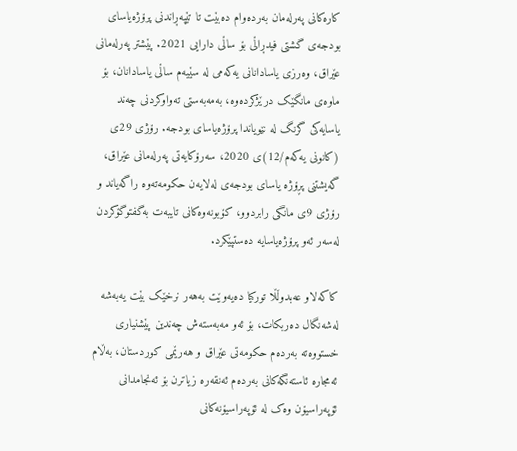کاره‌کانى په‌رله‌مان به‌رده‌وام ده‌بێت تا تێپه‌ڕاندنى پرۆژه‌یاساى بودجه‌ى گشتى فیدڕاڵى بۆ ساڵى دارایى 2021. پێشتر په‌رله‌مانى عێراق، وه‌رزى یاسادانانى یه‌که‌مى له‌ سێیه‌م ساڵى یاسادانان، بۆ ماوه‌ى مانگێک درێژکرده‌وه‌، به‌مه‌به‌ستى ته‌واوکردنى چه‌ند یاسایه‌کى گرنگ له‌ نێویاندا پرۆژه‌یاساى بودجه‌. رۆژى 29ى (کانونى یه‌که‌م/12)ى 2020، سه‌رۆکایه‌تى په‌رله‌مانى عێراق، گه‌یشتنى پڕۆژه‌ یاساى بودجه‌ى له‌لایه‌ن حکومه‌ته‌وه‌ راگه‌یاند و رۆژى 9ى مانگى رابردوو، کۆبونه‌وه‌کانى تایبه‌ت به‌گفتوگۆکردن له‌سه‌ر ئه‌و پرۆژه‌یاسایه‌ ده‌ستپێکرد.

کاکەلاو عەبدوڵڵا تورکیا دەیەوێت بەهەر نرخێک بێت یه‌به‌شه‌ لەشەنگال دەربکات، بۆ ئەو مەبەستەش چەندین پێشنیاری خستووەتە بەردەم حکومەتی عێراق و هەرێمی کوردستان، بەڵام ئەمجارە ئاستەنگەکانی بەردەم ئەنقەرە زیاترن بۆ ئەنجامدانی ئۆپەراسیۆن وەک لە ئۆپەراسیۆنەکانی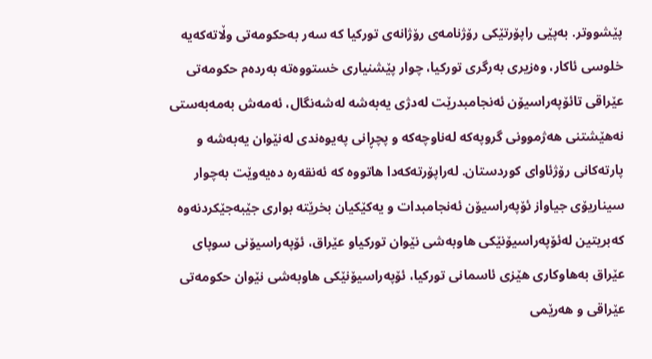پێشووتر. بەپێی راپۆرتێکی رۆژنامەی رۆژانەی تورکیا کە سەر بەحکومەتی وڵاتەکەیە خلوسی ئاکار، وەزیری بەرگری تورکیا، چوار پێشنیاری خستووەتە بەردەم حکومەتی عێراقی تائۆپەراسیۆن ئەنجامبدرێت لەدژی یه‌به‌شه‌ لەشەنگال، ئەمەش بەمەبەستی نەهێشتنی هەژموونی گروپەکە لەناوچەکە و پچڕانی پەیوەندی لەنێوان یه‌به‌شه‌ و پارتەکانی رۆژئاوای کوردستان. لەراپۆرتەکەدا هاتووە کە ئەنقەرە دەیەوێت بەچوار سیناریۆی جیاواز ئۆپەراسیۆن ئەنجامبدات و یەکێکیان بخرێتە بواری جێبەجێکردنەوە کەبریتین لەئۆپەراسیۆنێکی هاوبەشی نێوان تورکیاو عێراق، ئۆپەراسیۆنی سوپای عێراق بەهاوکاری هێزی ئاسمانی تورکیا، ئۆپەراسیۆنێکی هاوبەشی نێوان حکومەتی عێراقی و هەرێمی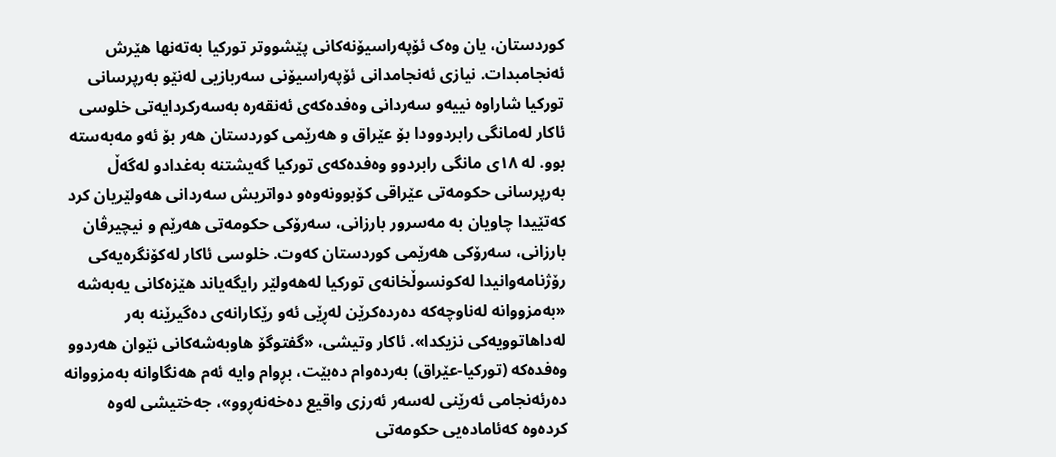کوردستان، یان وەک ئۆپەراسیۆنەکانی پێشووتر تورکیا بەتەنها هێرش ئەنجامبدات. نیازی ئەنجامدانی ئۆپەراسیۆنی سەربازیی لەنێو بەرپرسانی تورکیا شاراوە نییەو سەردانی وەفدەکەی ئەنقەرە بەسەرکردایەتی خلوسی ئاکار لەمانگی رابردوودا بۆ عێراق و هەرێمی کوردستان هەر بۆ ئەو مەبەستە بوو. لە ١٨ی مانگی رابردوو وەفدەکەی تورکیا گەیشتنە بەغدادو لەگەڵ بەرپرسانی حکومەتی عێراقی کۆبوونەوەو دواتریش سەردانی هەولێریان کرد کەتێیدا چاویان بە مەسرور بارزانی، سەرۆکی حکومەتی هەرێم و نیچیرڤان بارزانی، سەرۆکی هەرێمی کوردستان کەوت. خلوسی ئاکار لەکۆنگرەیەکی رۆژنامەوانیدا لەکونسوڵخانەی تورکیا لەهەولێر رایگەیاند هێزەکانی یه‌به‌شه‌ «بەمزووانە لەناوچەکە دەردەکرێن لەڕێی ئەو رێکارانەی دەگیرێنە بەر لەداهاتوویەکی نزیکدا». ئاکار وتیشی، «گفتوگۆ هاوبەشەکانی نێوان هەردوو وەفدەکە (تورکیا-عێراق) بەردەوام دەبێت، بڕوام وایە ئەم هەنگاوانە بەمزووانە دەرئەنجامی ئەرێنی لەسەر ئەرزی واقیع دەخەنەڕوو»، جەختیشی لەوە کردەوە کەئامادەیی حکومەتی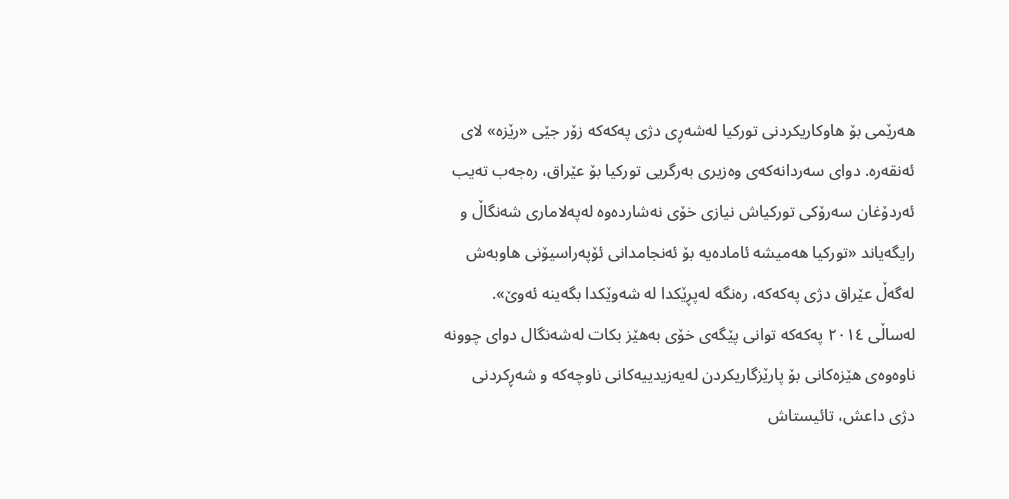هەرێمی بۆ هاوکاریکردنی تورکیا لەشەڕی دژی پەکەکە زۆر جێی «رێزە» لای ئەنقەرە. دوای سەردانەکەی وەزیری بەرگریی تورکیا بۆ عێراق، رەجەب تەیب ئەردۆغان سەرۆکی تورکیاش نیازی خۆی نەشاردەوە لەپەلاماری شەنگاڵ و رایگەیاند «تورکیا هەمیشە ئامادەیە بۆ ئەنجامدانی ئۆپەراسیۆنی هاوبەش لەگەڵ عێراق دژی پەکەکە، رەنگە لەپڕێکدا لە شەوێکدا بگەینە ئەوێ». لەساڵی ٢٠١٤ پەکەکە توانی پێگەی خۆی بەهێز بکات لەشەنگال دوای چوونە ناوەوەی هێزەکانی بۆ پارێزگاریکردن لەیەزیدییەکانی ناوچەکە و شەڕکردنی دژی داعش، تائیستاش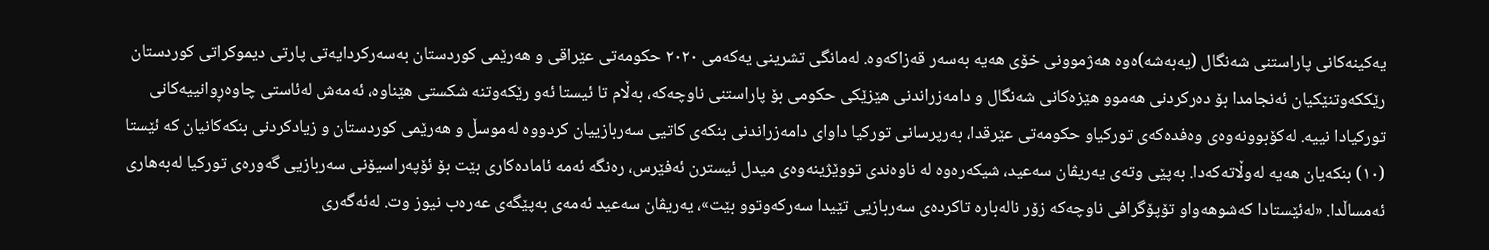یەکینەکانی پاراستنی شەنگال (یەبەشە)ەوە هەژموونی خۆی هەیە بەسەر قەزاکەوە. لەمانگی تشرینی یەکەمی ٢٠٢٠ حکومەتی عێراقی و هەرێمی کوردستان بەسەرکردایەتی پارتی دیموکراتی کوردستان رێککەوتنێکیان ئەنجامدا بۆ دەرکردنی هەموو هێزەکانی شەنگال و دامەزراندنی هێزێکی حکومی بۆ پاراستنی ناوچەکە، بەڵام تا ئیستا ئەو رێکەوتنە شکستی هێناوە، ئەمەش لەئاستی چاوەڕوانییەکانی تورکیادا نییە. لەکۆبوونەوەی وەفدەکەی تورکیاو حکومەتی عێرقدا، بەرپرسانی تورکیا داوای دامەزراندنی بنکەی کاتیی سەربازییان کردووە لەموسڵ و هەرێمی کوردستان و زیادکردنی بنکەکانیان کە ئێستا (١٠) بنکەیان هەیە لەوڵاتەکەدا. بەپێی وتەی یەریڤان سەعید، شیکەرەوە لە ناوەندی تووێژینەوەی میدل ئیسترن ئەفێرس، رەنگە ئەمە ئامادەکاری بێت بۆ ئۆپەراسیۆنی سەربازیی گەورەی تورکیا لەبەهاری ئەمساڵدا. «لەئێستادا کەشوهەواو تۆپۆگرافی ناوچەکە زۆر نالەبارە تاکردەی سەربازیی تێیدا سەرکەوتوو بێت»، یەریڤان سەعید ئەمەی بەپێگەی عەرەب نیوز وت. لەئەگەری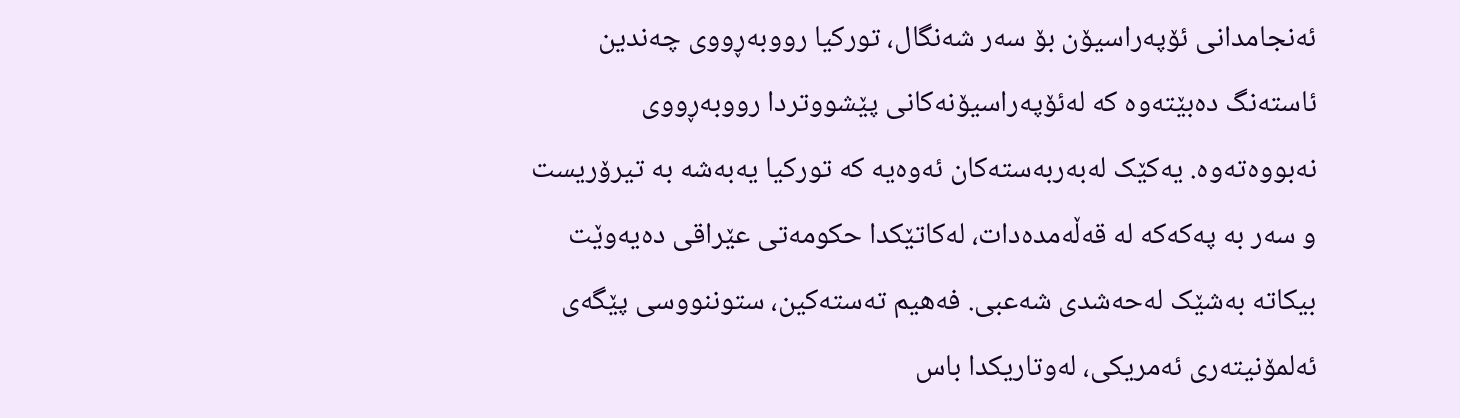ئەنجامدانی ئۆپەراسیۆن بۆ سەر شەنگال، تورکیا رووبەڕووی چەندین ئاستەنگ دەبێتەوە کە لەئۆپەراسیۆنەکانی پێشووتردا رووبەڕووی نەبووەتەوە. یەکێک لەبەربەستەکان ئەوەیە کە تورکیا یەبەشە بە تیرۆریست و سەر بە پەکەکە لە قەڵەمدەدات، لەکاتێکدا حکومەتی عێراقی دەیەوێت بیکاتە بەشێک لەحەشدی شەعبی. فەهیم تەستەکین، ستوننووسی پێگەی ئەلمۆنیتەری ئەمریکی، لەوتاریکدا باس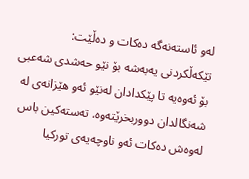لەو ئاستەنەگە دەکات و دەڵێت: تێکەڵکردنی یەبەشە بۆ نێو حەشدی شەعبی بۆ ئەوەیە تا پێکدادان لەنێو ئەو هێزانەی لە شەنگالدان دووربخرێتەوە. تەستەکین باس لەوەش دەکات ئەو ناوچەیەی تورکیا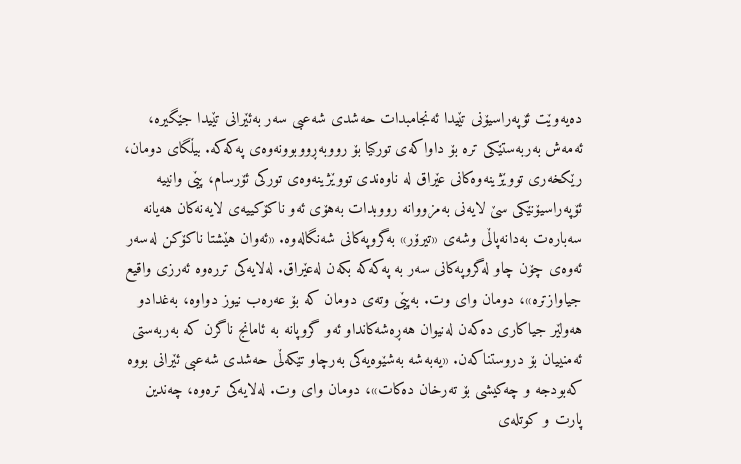دەیەوێت ئۆپەراسیۆنی تێیدا ئەنجامبدات حەشدی شەعبی سەر بەئێرانی تێیدا جێگیرە، ئەمەش بەربەستێکی ترە بۆ داواکەی تورکیا بۆ رووبەڕووبوونەوەی پەکەکە. بیڵگای دومان، رێکخەری تووێژینەوەکانی عێراق لە ناوەندی تووێژینەوەی تورکی ئۆرسام، پێی وانییە ئۆپەراسیۆنێکی سێ لایەنی بەمزووانە رووبدات بەهۆی ئەو ناکۆکییەی لایەنەکان هەیانە سەبارەت بەدانەپاڵی وشەی «تیرۆر» بەگروپەکانی شەنگالەوە. «ئەوان هێشتا ناکۆکن لەسەر ئەوەی چۆن چاو لەگروپەکانی سەر بە پەکەکە بکەن لەعێراق. لەلایەکی تررەوە ئەرزی واقیع جیاوازترە»، دومان وای وت. بەپێی وتەی دومان کە بۆ عەرەب نیوز دواوە، بەغدادو هەولێر جیاکاری دەکەن لەنیوان هەڕەشەکانداو ئەو گروپانە بە ئامانج ناگرن کە بەربەستی ئەمنییان بۆ دروستناکەن. «یەبەشە بەشێوەیەکی بەرچاو تێکەڵی حەشدی شەعبی ئێرانی بووە کەبودجە و چەکیشی بۆ تەرخان دەکات»، دومان وای وت. لەلایەکی ترەوە، چەندین پارت و کوتلەی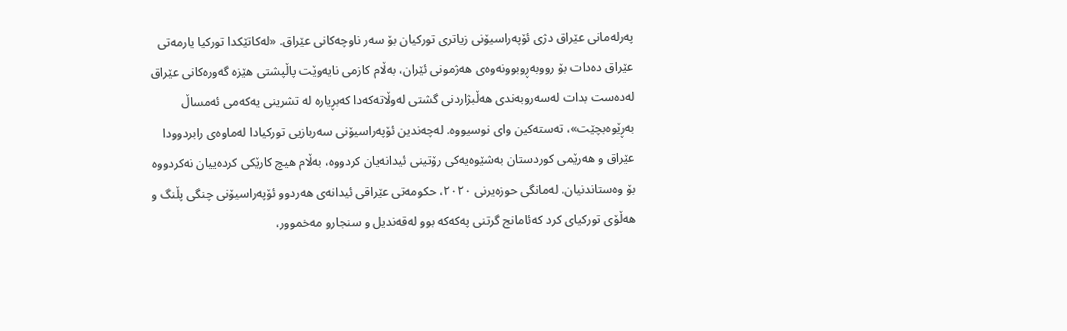پەرلەمانی عێراق دژی ئۆپەراسیۆنی زیاتری تورکیان بۆ سەر ناوچەکانی عێراق. «لەکاتێکدا تورکیا یارمەتی عێراق دەدات بۆ رووبەڕوبوونەوەی هەژمونی ئێران، بەڵام کازمی نایەوێت پاڵپشتی هێزە گەورەکانی عێراق لەدەست بدات لەسەروبەندی هەڵبژاردنی گشتی لەوڵاتەکەدا کەبڕیارە لە تشرینی یەکەمی ئەمساڵ بەڕێوەبچێت»، تەستەکین وای نوسیووە. لەچەندین ئۆپەراسیۆنی سەربازیی تورکیادا لەماوەی رابردوودا عێراق و هەرێمی کوردستان بەشێوەیەکی رۆتینی ئیدانەیان کردووە، بەڵام هیچ کارێکی کردەییان نەکردووە بۆ وەستاندنیان. لەمانگی حوزەیرنی ٢٠٢٠، حکومەتی عێراقی ئیدانەی هەردوو ئۆپەراسیۆنی چنگی پڵنگ و هەڵۆی تورکیای کرد کەئامانج گرتنی پەکەکە بوو لەقەندیل و سنجارو مەخموور،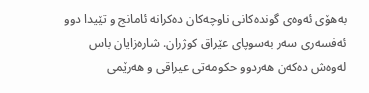بەهۆی ئەوەی گوندەکانی ناوچەکان دەکرانە ئامانج و تێیدا دوو ئەفسەری سەر بەسوپای عێراق کوژران. شارەزایان باس لەوەش دەکەن هەردوو حکومەتی عیراقی و هەرێمی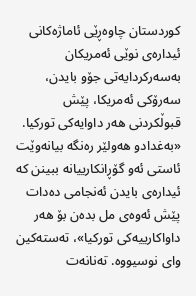کوردستان چاوەڕێی ئاماژەکانی ئیدارەی نوێی ئەمریکان بەسەرکردایەتی جۆو بایدن، سەرۆکی ئەمریکا، پێش قبوڵکردنی هەر داوایەکی تورکیا. «بەغدادو هەولێر رەنگە بیانەوێت ئاستی ئەو گۆڕانکارییانە ببینن کە ئیدارەی بایدن ئەنجامی دەدات پێش ئەوەی مل بدەن بۆ هەر داواکارییەکی تورکیا»، تەستەکین وای نوسیووە. تەنانەت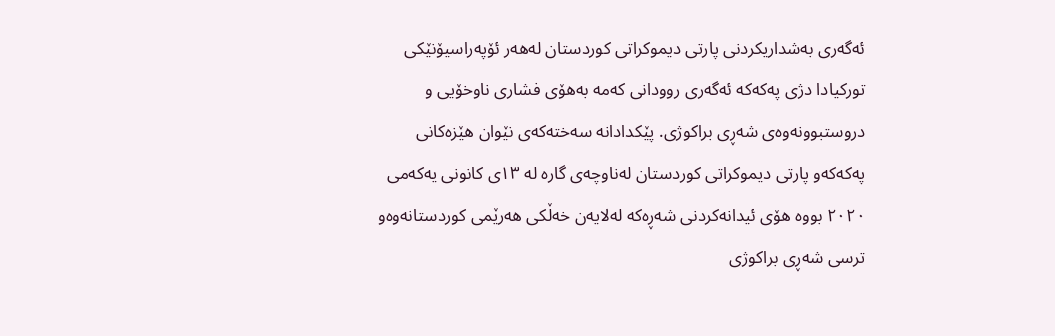ئەگەری بەشداریکردنی پارتی دیموکراتی کوردستان لەهەر ئۆپەراسیۆنێکی تورکیادا دژی پەکەکە ئەگەری روودانی کەمە بەهۆی فشاری ناوخۆیی و دروستبوونەوەی شەڕی براکوژی. پێکدادانە سەختەکەی نێوان هێزەکانی پەکەکەو پارتی دیموکراتی کوردستان لەناوچەی گارە لە ١٣ی کانونی یەکەمی ٢٠٢٠ بووە هۆی ئیدانەکردنی شەڕەکە لەلایەن خەڵکی هەرێمی کوردستانەوەو ترسی شەڕی براکوژی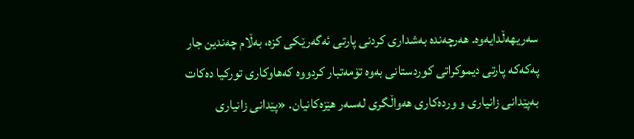سەریهەڵدایەوە. هەرچەندە بەشداری کردنی پارتی ئەگەرێکی کزە، بەڵام چەندین جار پەکەکە پارتی دیموکراتی کوردستانی بەوە تۆمەتبار کردووە کەهاوکاری تورکیا دەکات بەپێدانی زانیاری و وردەکاری هەواڵگری لەسەر هێزەکانیان. «پێدانی زانیاری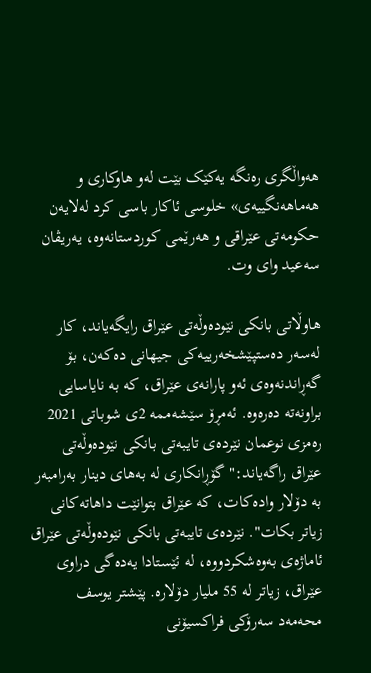هەواڵگری رەنگە یەکێک بێت لەو هاوکاری و هەماهەنگییەی» خلوسی ئاکار باسی کرد لەلایەن حکومەتی عێراقی و هەرێمی کوردستانەوە، یەریڤان سەعید وای وت.

هاوڵاتى بانکى نێوده‌وڵه‌تى عێراق رایگه‌یاند، کار له‌سه‌ر ده‌ستپێشخه‌رییه‌کى جیهانى ده‌که‌ن، بۆ گه‌ڕاندنه‌وه‌ى ئه‌و پارانه‌ى عێراق، که‌ به‌ نایاسایى براونه‌ته‌ ده‌ره‌وه‌. ئه‌مڕۆ سێشه‌ممه‌ 2ى شوباتى 2021 ره‌مزى نوعمان نێرده‌ى تایبه‌تى بانکى نێوده‌وڵه‌تى عێراق راگه‌یاند:" گۆڕانکارى له‌ به‌هاى دینار به‌رامبه‌ر به‌ دۆلار واده‌کات، که‌ عێراق بتوانێت داهاته‌کانى زیاتر بکات". نێرده‌ى تایبه‌تى بانکى نێوده‌وڵه‌تى عێراق ئاماژه‌ى به‌وه‌شکردووه‌، له‌ ئێستادا یه‌ده‌گى دراوى عێراق، زیاتر له‌ 55 ملیار دۆلاره‌. پێشتر یوسف محه‌مه‌د سه‌رۆکى فراکسیۆنى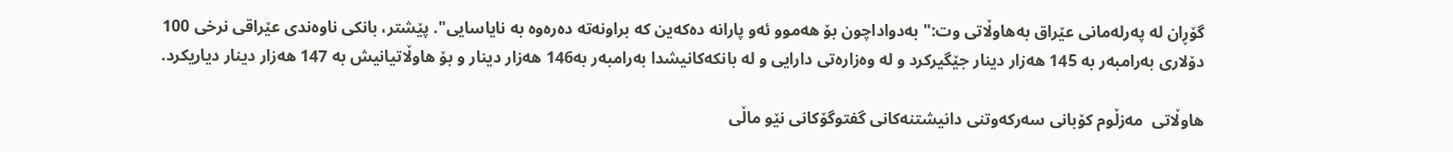گۆڕان له‌ په‌رله‌مانى عێراق به‌هاوڵاتى وت:" به‌دواداچون بۆ هه‌موو ئه‌و پارانه‌ ده‌که‌ین که‌ براونه‌ته‌ ده‌ره‌وه‌ به‌ نایاسایى". پێشتر، بانکى ناوه‌ندى عێراقى نرخى 100 دۆلارى به‌رامبه‌ر به‌ 145 هه‌زار دینار جێگیرکرد و له‌ وه‌زاره‌تى دارایى و له‌ بانکه‌کانیشدا به‌رامبه‌ر به146 هه‌زار دینار و بۆ هاوڵاتیانیش به‌ 147 هه‌زار دینار دیاریکرد.

هاوڵاتى  ‌مه‌زڵوم کۆبانى سه‌رکه‌وتنى دانیشتنه‌کانى گفتوگۆکانى نێو ماڵى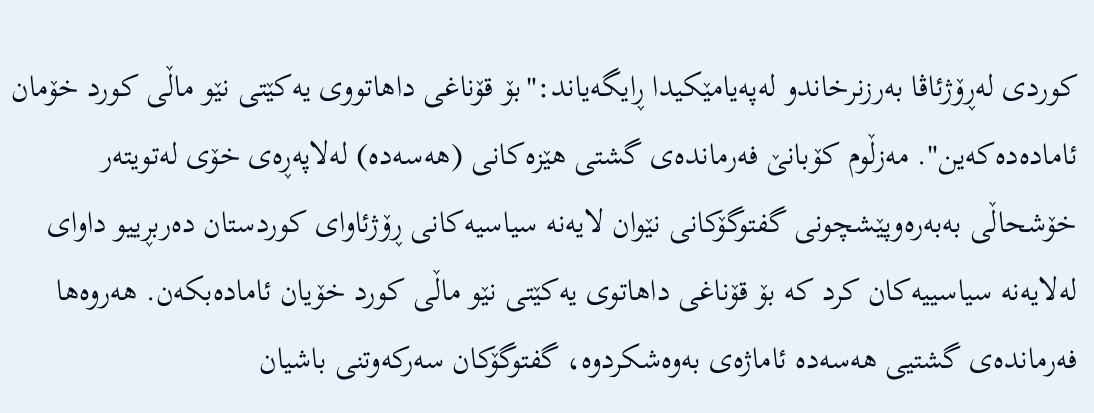کوردى له‌ڕۆژئاڤا به‌رزنرخاندو له‌په‌یامێکیدا ڕایگه‌یاند:"بۆ قۆناغى داهاتووى یه‌کێتى نێو ماڵى کورد خۆمان ئاماده‌ده‌که‌ین". مه‌زڵوم کۆبانێ فه‌رمانده‌ى گشتى هێزه‌کانى (هه‌سه‌ده‌) له‌لاپه‌ڕه‌ى خۆى له‌تویته‌ر خۆشحاڵى به‌به‌ره‌وپێشچونى گفتوگۆکانى نێوان لایه‌نه‌ سیاسیه‌کانى ڕۆژئاواى کوردستان ده‌ربڕییو داواى له‌لایه‌نه‌ سیاسییه‌کان کرد که‌ بۆ قۆناغى داهاتوى یه‌کێتى نێو ماڵى کورد خۆیان ئاماده‌بکه‌ن. هه‌روه‌ها فه‌رمانده‌ى گشتیى هه‌سه‌ده‌ ئاماژه‌ى به‌وه‌شکردوه‌، گفتوگۆکان سه‌رکه‌وتنى باشیان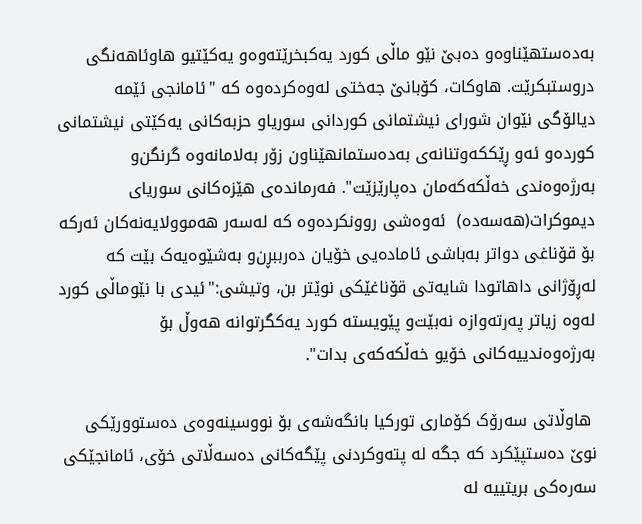به‌ده‌ستهێناوه‌و ده‌بێ نێو ماڵى کورد یه‌کبخرێته‌وه‌و یه‌کێتیو هاوئاهه‌نگى دروستبکرێت. هاوکات، کۆبانێ جه‌ختى له‌وه‌کرده‌وه‌ که‌ "ئامانجى ئێمه‌ دیالۆگى نێوان شوراى نیشتمانى کوردانى سوریاو حزبه‌کانى یه‌کێتى نیشتمانى کورده‌و ئه‌و ڕێککه‌وتنانه‌ى به‌ده‌ستمانهێناون زۆر به‌لامانه‌وه‌ گرنگن‌و به‌رژه‌وه‌ندى خه‌ڵکه‌که‌مان ده‌پارێزێت". فه‌رمانده‌ى هێزه‌کانى سوریاى دیموکرات(هه‌سه‌ده‌)  ئه‌وه‌شى روونکرده‌وه‌ که‌ له‌سه‌ر هه‌موولایه‌نه‌کان ئه‌رکه‌ بۆ قۆناغى دواتر به‌باشى ئاماده‌یى خۆیان ده‌رببڕن‌و به‌شێوه‌یه‌ک بێت که‌ له‌ڕۆژانى داهاتودا شایه‌تى قۆناغێکى نوێتر بن، وتیشى:"ئیدى با نێوماڵى کورد له‌وه‌ زیاتر په‌رته‌وازه‌ نه‌بێت‌و پێویسته‌ کورد یه‌کگرتوانه‌ هه‌وڵ بۆ به‌رژه‌وه‌ندییه‌کانى خۆیو خه‌ڵکه‌که‌ى بدات".

 هاوڵاتى سه‌رۆک کۆمارى تورکیا بانگه‌شه‌ى بۆ نووسینه‌وه‌ى ده‌ستوورێکى نوێ ده‌ستپێکرد که‌ جگه‌ له‌ پته‌وکردنى پێگه‌کانى ده‌سه‌ڵاتى خۆی، ئامانجێکى سه‌ره‌کى بریتییه‌ له‌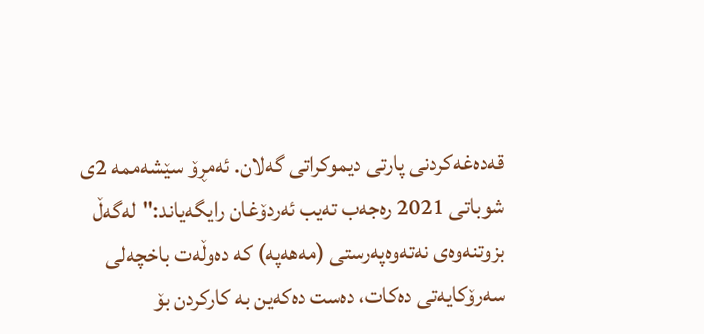قه‌ده‌غه‌کردنى پارتى دیموکراتى گه‌لان. ئه‌مڕۆ سێشه‌ممه‌ 2ى شوباتى 2021 ره‌جه‌ب ته‌یب ئه‌ردۆغان رایگه‌یاند:"له‌گه‌ڵ بزوتنه‌وه‌ى نه‌ته‌وه‌په‌رستى (مه‌هه‌په‌) که‌ ده‌وڵه‌ت باخچه‌لى سه‌رۆکایه‌تى ده‌کات، ده‌ست ده‌که‌ین به‌ کارکردن بۆ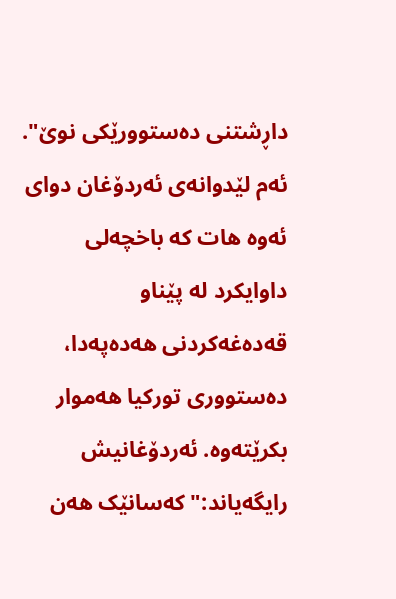داڕشتنى ده‌ستوورێکى نوێ". ئه‌م لێدوانه‌ى ئه‌ردۆغان دواى ئه‌وه‌ هات که‌ باخچه‌لى داوایکرد له‌ پێناو قه‌ده‌غه‌کردنى هه‌ده‌په‌دا، ده‌ستوورى تورکیا هه‌موار بکرێته‌وه‌. ئه‌ردۆغانیش رایگه‌یاند:"که‌سانێک هه‌ن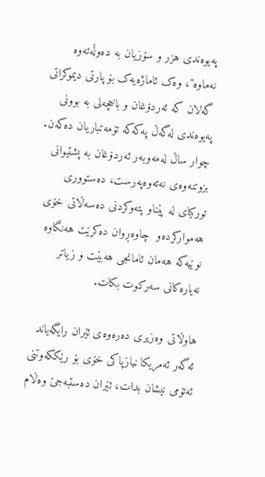په‌یوه‌ندى هزر و سۆزیان به‌ ده‌وڵه‌ته‌وه‌ نه‌ماوه‌"، وه‌ک ئاماژه‌یه‌ک بۆ پارتى دیموکراتى گه‌لان که‌ ئه‌ردۆغان و باخچه‌لى به‌ بوونى په‌یوه‌ندى له‌گه‌ڵ په‌که‌که‌ تۆمه‌تباریان ده‌که‌ن. چوار ساڵ له‌مه‌وبه‌ر ئه‌ردۆغان به‌ پشتیوانى بزوتنه‌وه‌ى نه‌ته‌وه‌په‌رست، ده‌ستوورى تورکیاى له‌ پێناو پته‌وکردنى ده‌سه‌ڵاتى خۆى هه‌موارکرده‌و  چاوه‌ڕوان ده‌کرێت هه‌نگاوه‌ نوێیه‌که‌ هه‌مان ئامانجى هه‌بێت و زیاتر نه‌یاره‌کانى سه‌رکوت بکات.

هاوڵاتى وەزیری دەرەوەی ئێران رایگەیاند ئەگەر ئەمریکا نیازپاکی خۆی بۆ رێککەوتنی ئەتۆمی نیشان بدات، ئێران دەستبەجێ وەڵام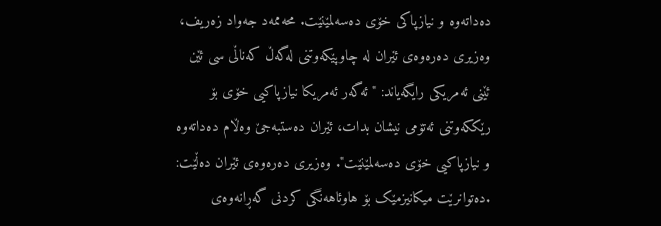دەداتەوە و نیازپاکی خۆی دەسەلمێنێت. محەممەد جەواد زەریف، وەزیری دەرەوەی ئێران لە چاوپێکەوتنی لەگەڵ کەناڵی سی ئێن ئێنی ئەمریکی رایگەیاند: " ئەگەر ئەمریکا نیازپاکیی خۆی بۆ رێککەوتنی ئەتۆمی نیشان بدات، ئێران دەستبەجێ وەڵام دەداتەوە و نیازپاکیی خۆی دەسەلمێنێت". وەزیری دەرەوەی ئێران دەڵێت: .دەتوانرێت میکانیزمێک بۆ هاوئاهەنگی کردنی گەڕانەوەی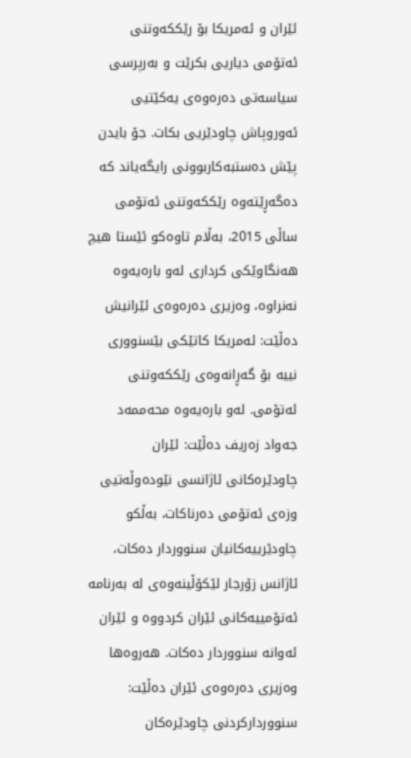ئێران و ئەمریکا بۆ رێککەوتنی ئەتۆمی دیاریی بکرێت و بەرپرسی سیاسەتی دەرەوەی یەکێتیی ئەوروپاش چاودێریی بکات. جۆ بایدن پێش دەستبەکاربوونی رایگەیاند کە دەگەڕێتەوە رێککەوتنی ئەتۆمی ساڵی 2015، بەڵام تاوەکو ئێستا هیچ هەنگاوێکی کرداری لەو بارەیەوە نەنراوە، وەزیری دەرەوەی ئێرانیش دەڵێت: ئەمریکا کاتێکی بێسنووری نییە بۆ گەڕانەوەی رێککەوتنی ئەتۆمی. لەو بارەیەوە محەممەد جەواد زەریف دەڵێت: ئێران چاودێرەکانی ئاژانسی نێودەوڵەتیی وزەی ئەتۆمی دەرناکات، بەڵکو چاودێرییەکانیان سنووردار دەکات، ئاژانس زۆرجار لێکۆڵینەوەی لە بەرنامە ئەتۆمییەکانی ئێران کردووە و ئێران ئەوانە سنووردار دەکات. هەروەها وەزیری دەرەوەی ئێران دەڵێت: سنووردارکردنی چاودێرەکان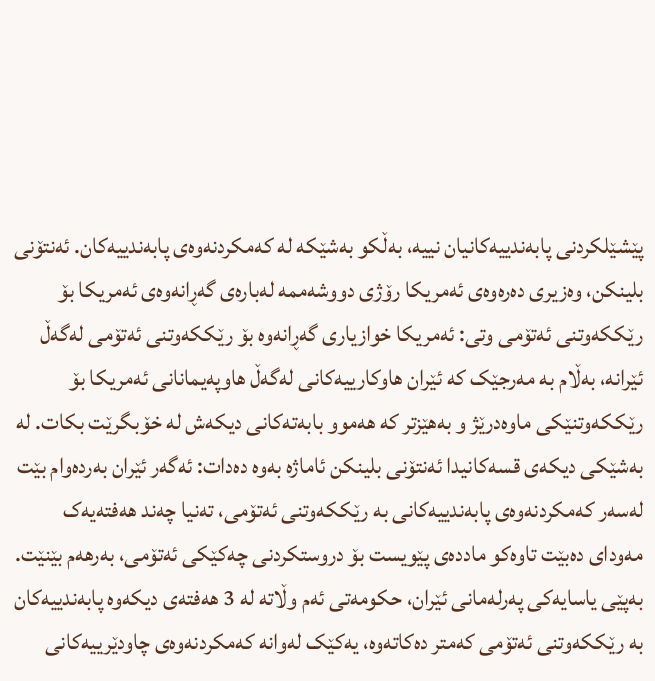پێشێلکردنی پابەندییەکانیان نییە، بەڵکو بەشێکە لە کەمکردنەوەی پابەندییەکان. ئەنتۆنی بلینکن، وەزیری دەرەوەی ئەمریکا رۆژی دووشەممە لەبارەی گەڕانەوەی ئەمریکا بۆ رێککەوتنی ئەتۆمی وتی: ئەمریکا خوازیاری گەڕانەوە بۆ رێککەوتنی ئەتۆمی لەگەڵ ئێرانە، بەڵام بە مەرجێک کە ئێران هاوکارییەکانی لەگەڵ هاوپەیمانانی ئەمریکا بۆ رێککەوتنێکی ماوەدرێژ و بەهێزتر کە هەموو بابەتەکانی دیکەش لە خۆبگرێت بکات. لە بەشێکی دیکەی قسەکانیدا ئەنتۆنی بلینکن ئاماژە بەوە دەدات: ئەگەر ئێران بەردەوام بێت لەسەر کەمکردنەوەی پابەندییەکانی بە رێککەوتنی ئەتۆمی، تەنیا چەند هەفتەیەک مەودای دەبێت تاوەکو ماددەی پێویست بۆ دروستکردنی چەکێکی ئەتۆمی، بەرهەم بێنێت. بەپێی یاسایەکی پەرلەمانی ئێران، حکومەتی ئەم وڵاتە لە 3 هەفتەی دیکەوە پابەندییەکان بە رێککەوتنی ئەتۆمی کەمتر دەکاتەوە، یەکێک لەوانە کەمکردنەوەی چاودێرییەکانی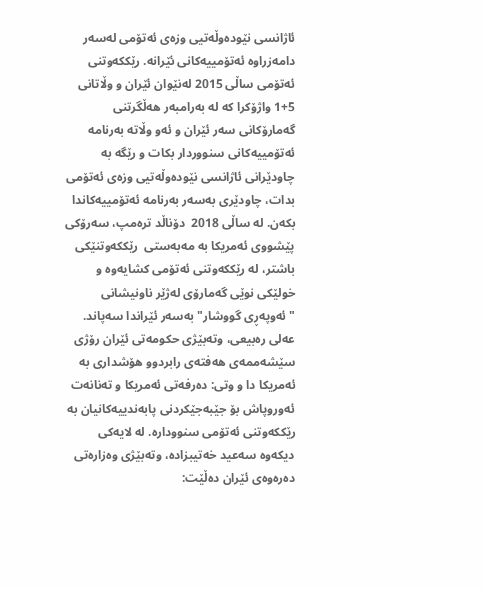ئاژانسی نێودەوڵەتیی وزەی ئەتۆمی لەسەر دامەزراوە ئەتۆمییەکانی ئێرانە. رێککەوتنی ئەتۆمی ساڵی 2015 لەنێوان ئێران و وڵاتانی 5+1 واژۆکرا کە لە بەرامبەر هەڵگرتنی گەمارۆکانی سەر ئێران و ئەو وڵاتە بەرنامە ئەتۆمییەکانی سنووردار بکات و رێگە بە چاودێرانی ئاژانسی نێودەوڵەتیی وزەی ئەتۆمی بدات، چاودێری بەسەر بەرنامە ئەتۆمییەکاندا بکەن. لە ساڵی 2018  دۆناڵد ترەمپ، سەرۆکی پێشووی ئەمریکا بە مەبەستی  رێککەوتنێکی باشتر، لە رێککەوتنی ئەتۆمی کشایەوە و خولێکی نوێی گەمارۆی لەژێر ناونیشانی "ئەوپەڕی گووشار" بەسەر ئێراندا سەپاند. عەلی رەبیعی، وتەبێژی حکومەتی ئێران رۆژی سێشەممەی هەفتەی رابردوو هۆشداری بە ئەمریکا دا و وتی: دەرفەتی ئەمریکا و تەنانەت ئەوروپاش بۆ جێبەجێکردنی پابەندییەکانیان بە رێککەوتنی ئەتۆمی سنوودارە. لە لایەکی دیکەوە سەعید خەتیبزادە، وتەبێژی وەزارەتی دەرەوەی ئێران دەڵێت: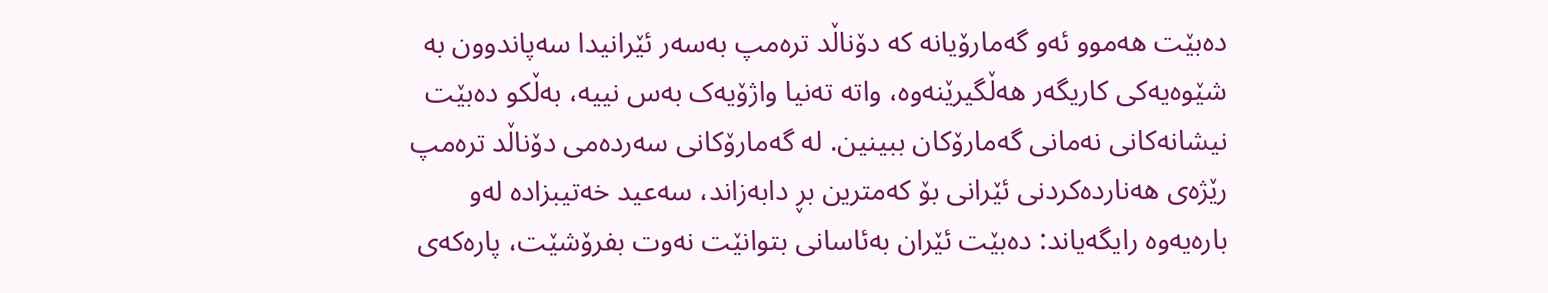دەبێت هەموو ئەو گەمارۆیانە کە دۆناڵد ترەمپ بەسەر ئێرانیدا سەپاندوون بە شێوەیەکی کاریگەر هەڵگیرێنەوە، واتە تەنیا واژۆیەک بەس نییە، بەڵکو دەبێت نیشانەکانی نەمانی گەمارۆکان ببینین. لە گەمارۆکانی سەردەمی دۆناڵد ترەمپ رێژەی هەناردەکردنی ئێرانی بۆ کەمترین بڕ دابەزاند، سەعید خەتیبزادە لەو بارەیەوە رایگەیاند: دەبێت ئێران بەئاسانی بتوانێت نەوت بفرۆشێت، پارەکەی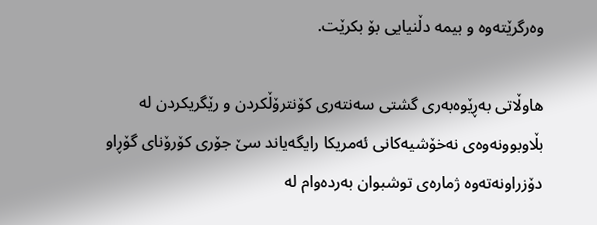وەرگرێتەوە و بیمە دڵنیایی بۆ بکرێت.

هاوڵاتى بەڕێوەبەری گشتی سەنتەری کۆنترۆڵکردن و رێگریکردن لە بڵاوبوونەوەی نەخۆشیەکانی ئەمریکا رایگەیاند سێ جۆری کۆرۆنای گۆڕاو دۆزراونەتەوە ژماره‌ى توشبوان به‌رده‌وام له‌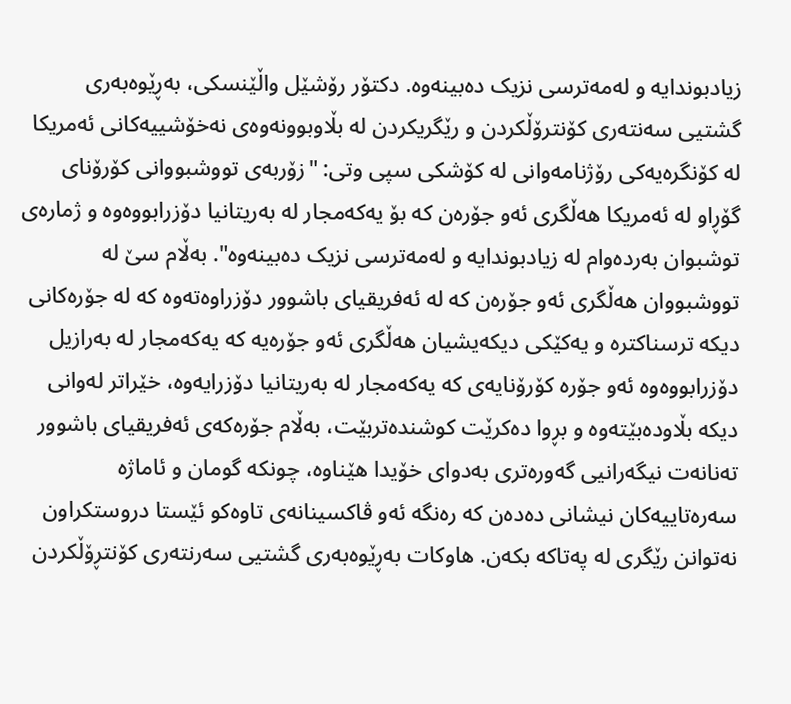زیادبوندایه‌ و له‌مه‌ترسى نزیک ده‌بینه‌وه‌. دکتۆر رۆشێل واڵێنسکی، بەڕێوەبەری گشتیی سەنتەری کۆنترۆڵکردن و رێگریکردن لە بڵاوبوونەوەی نەخۆشییەکانی ئەمریکا لە کۆنگرەیەکی رۆژنامەوانی لە کۆشکی سپی وتی: "زۆربەی تووشبووانی کۆرۆنای گۆڕاو لە ئەمریکا هەڵگری ئەو جۆرەن کە بۆ یەکەمجار لە بەریتانیا دۆزرابووەوە و ژماره‌ى توشبوان به‌رده‌وام له‌ زیادبوندایه‌ و له‌مه‌ترسى نزیک ده‌بینه‌وه‌". بەڵام سێ لە تووشبووان هەڵگری ئەو جۆرەن کە لە ئەفریقیای باشوور دۆزراوەتەوە کە لە جۆرەکانی دیکە ترسناکترە و یەکێکی دیکەیشیان هەڵگری ئەو جۆرەیە کە یەکەمجار لە بەرازیل دۆزرابووەوە ئەو جۆرە کۆرۆنایەی کە یەکەمجار لە بەریتانیا دۆزرایەوە، خێراتر لەوانی دیکە بڵاودەبێتەوە و بڕوا دەکرێت کوشندەتربێت، بەڵام جۆرەکەی ئەفریقیای باشوور تەنانەت نیگەرانیی گەورەتری بەدوای خۆیدا هێناوە، چونکە گومان و ئاماژە سەرەتاییەکان نیشانی دەدەن کە رەنگە ئەو ڤاکسینانەی تاوەکو ئێستا دروستکراون نەتوانن رێگری لە پەتاکە بکەن. هاوکات بەڕێوەبەری گشتیی سەرنتەری کۆنتڕۆڵکردن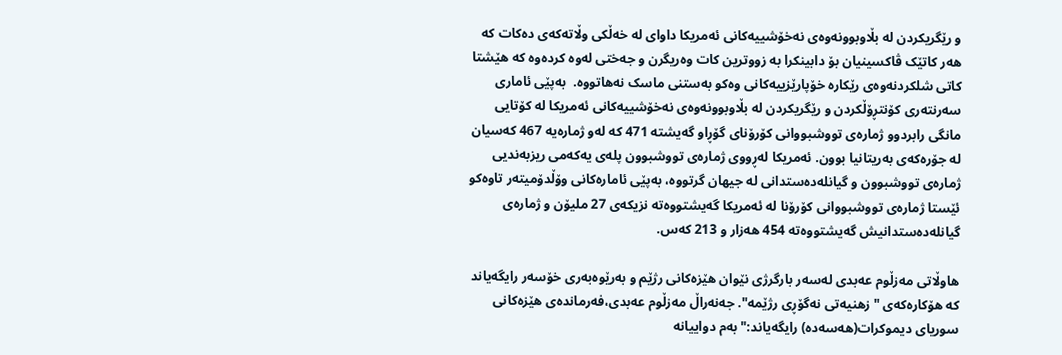و رێگریکردن لە بڵاوبوونەوەی نەخۆشییەکانی ئەمریکا داوای لە خەڵکی وڵاتەکەی دەکات کە هەر کاتێک ڤاکسینیان بۆ دابینکرا بە زووترین کات وەریگرن و جەختی لەوە کردەوە کە هێشتا کاتی شلکردنەوەی رێکارە خۆپارێزییەکانی وەکو بەستنی ماسک نەهاتووە.  بەپێی ئاماری سەرنتەری کۆنتڕۆڵکردن و رێگریکردن لە بڵاوبوونەوەی نەخۆشییەکانی ئەمریکا لە کۆتایی مانگی رابردوو ژمارەی تووشبووانی کۆرۆنای گۆڕاو گەیشتە 471 کە لەو ژمارەیە 467 کەسیان لە جۆرەکەی بەریتانیا بوون. ئەمریکا لەڕووی ژمارەی تووشبوون پلەی یەکەمی ریزبەندیی ژمارەی تووشبوون و گیانلەدەستدانی لە جیهان گرتووە، بەپێی ئامارەکانی وۆڵدۆمیتەر تاوەکو ئێستا ژمارەی تووشبووانی کۆرۆنا لە ئەمریکا گەیشتووەتە نزیکەی 27 ملیۆن و ژمارەی گیانلەدەستدانیش گەیشتووەتە 454 هەزار و 213 کەس.

هاوڵاتى مه‌زڵوم عه‌بدى له‌سه‌ر بارگرژى نێوان هێزه‌کانى رژێم و به‌رێوه‌به‌رى خۆسه‌ر رایگه‌یاند که‌ هۆکاره‌که‌ى "زهنیه‌تى نه‌گۆڕى رژێمه‌". جه‌نه‌راڵ مه‌زڵوم عه‌بدى،فه‌رمانده‌ى هێزه‌کانى سوریاى دیموکرات(هه‌سه‌ده‌) رایگه‌یاند:" به‌م دواییانه‌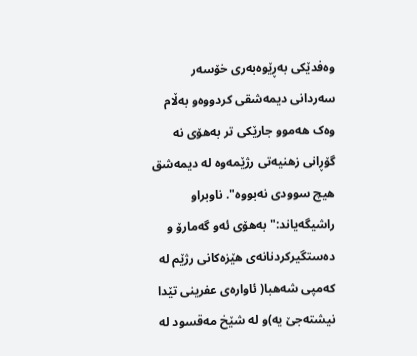وه‌فدێکى به‌ڕێوه‌به‌رى خۆسه‌ر سه‌ردانى دیمه‌شقى کردووه‌و به‌ڵام وه‌ک هه‌موو جارێکى تر به‌هۆى نه‌ گۆڕانى زهنیه‌تى رژێمه‌وه‌ له‌ دیمه‌شق هیچ سوودى نه‌بووه‌". ناوبراو راشیگه‌یاند:" به‌هۆى ئه‌و گه‌مارۆ و ده‌ستگیرکردنانه‌ى هێزه‌کانى رژێم له‌ که‌مپى شه‌هبا( ئاواره‌ى عفرینى تێدا نیشته‌جێ یه‌)و له‌ شێخ مه‌قسود له‌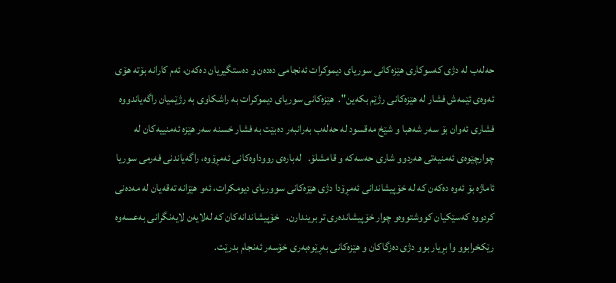حه‌له‌ب له‌ دژى که‌سوکارى هێزه‌کانى سوریاى دیموکرات ئه‌نجامى ده‌ده‌ن و ده‌ستگیریان ده‌که‌ن، ئه‌م کارانه‌ بۆته‌ هۆى ئه‌وه‌ى ئێمه‌ش فشار له‌ هێزه‌کانى رژێم بکه‌ین".  هێزه‌کانى سوریاى دیموکرات به‌ راشکاوى به‌ رژێمیان راگه‌یاندووه‌ فشارى ئه‌وان بۆ سه‌ر شه‌هبا و شێخ مه‌قسود له‌ حه‌له‌ب به‌رانبه‌ر ده‌بێت به‌ فشار خسنه‌ سه‌ر هێزه‌ ئه‌منییه‌کان له‌ چوارچێوه‌ى ئه‌منیه‌تى هه‌ردوو شارى حه‌سه‌که‌ و قامشلۆ.   له‌باره‌ى رووداوه‌کانى ئه‌مڕۆوه‌، راگه‌یاندنى فه‌رمى سوریا ئاماژه‌ بۆ ئه‌وه‌ ده‌که‌ن که‌ له‌ خۆپیشاندانى ئه‌مڕۆدا دژى هێزه‌کانى سووریاى دیومکرات، ئه‌و هێزانه‌ ته‌قه‌یان له‌ مه‌ده‌نى کردووه‌ که‌سێکیان کووشتووه‌و چوار خۆپیشانده‌رى تر بریندارن.   خۆپیشاندانه‌کان که‌ له‌لایه‌ن لایه‌نگرانى به‌عسه‌وه‌ رێکخرابوو وا بڕیار بوو دژى ده‌زگاکان و هێزه‌کانى به‌ڕێوه‌به‌رى خۆسه‌ر ئه‌نجام بدرێت.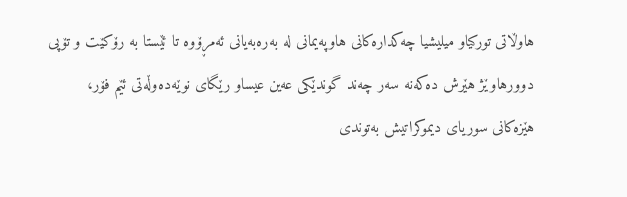هاوڵاتى تورکیاو میلیشیا چه‌کداره‌کانى هاوپه‌یمانى له‌ به‌ره‌به‌یانى ئه‌مڕۆوه‌ تا ئێستا به‌ رۆکێت و تۆپى دوورهاوێژ هێرش ده‌که‌نه‌ سه‌ر چه‌ند گوندێکى عه‌ین عیساو رێگاى نوێه‌ده‌وڵه‌تى ئێم فۆر، هێزه‌کانى سوریاى دیموکراتیش به‌توندى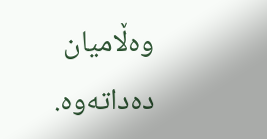وه‌ڵامیان ده‌داته‌وه‌.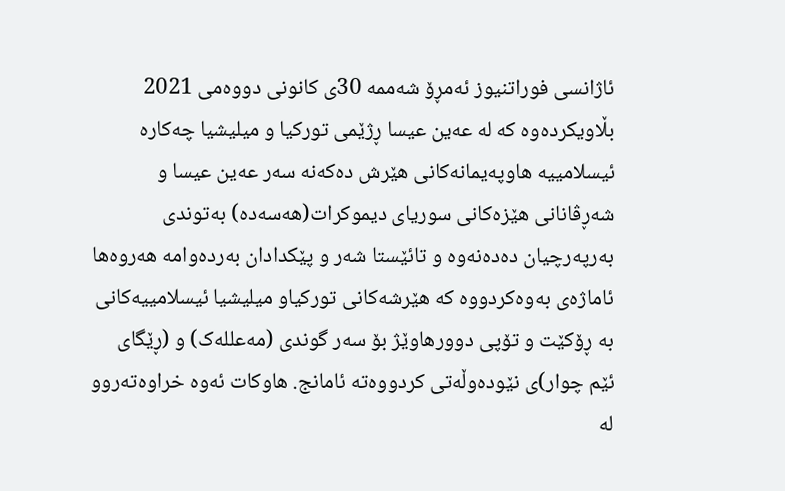ئاژانسى فوراتنیوز ئه‌مڕۆ شه‌ممه‌ 30ى کانونى دووه‌مى 2021 بڵاویکرده‌وه‌ که‌ له‌ عه‌ین عیسا ڕژێمى تورکیا و میلیشیا چه‌کاره‌ ئیسلامییه‌ هاوپه‌یمانه‌کانى هێرش ده‌که‌نه‌ سه‌ر عه‌ین عیسا و شه‌ڕڤانانى هێزه‌کانى سوریاى دیموکرات(هه‌سه‌ده‌) به‌توندى به‌رپه‌رچیان ده‌ده‌نه‌وه‌ و تائێستا شه‌ر و پێکدادان به‌رده‌وامه‌ هه‌روه‌ها ئاماژه‌ى به‌وه‌کردووه‌ که‌ هێرشه‌کانى تورکیاو میلیشیا ئیسلامییه‌کانى به‌ ڕۆکێت و تۆپى دوورهاوێژ بۆ سه‌ر گوندى (مه‌علله‌ک) و (ڕێگاى ئێم چوار)ى نێوده‌وڵه‌تى کردووه‌ته‌ ئامانج. هاوکات ئه‌وه‌ خراوه‌ته‌روو له‌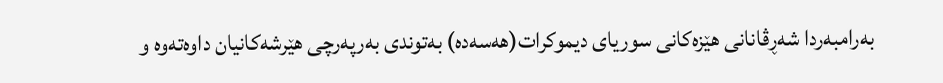به‌رامبه‌ردا شه‌ڕڤانانى هێزه‌کانى سوریاى دیموکرات(هه‌سه‌ده‌) به‌توندى به‌رپه‌رچى هێرشه‌کانیان داوه‌ته‌وه‌ و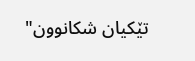تێکیان شکانوون"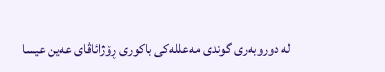له‌ دوروبه‌رى گوندى مه‌علله‌کى باکورى ڕۆژائاڤاى عه‌ین عیسا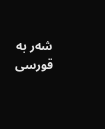شه‌ر به‌ قورسى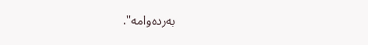به‌رده‌وامه‌".